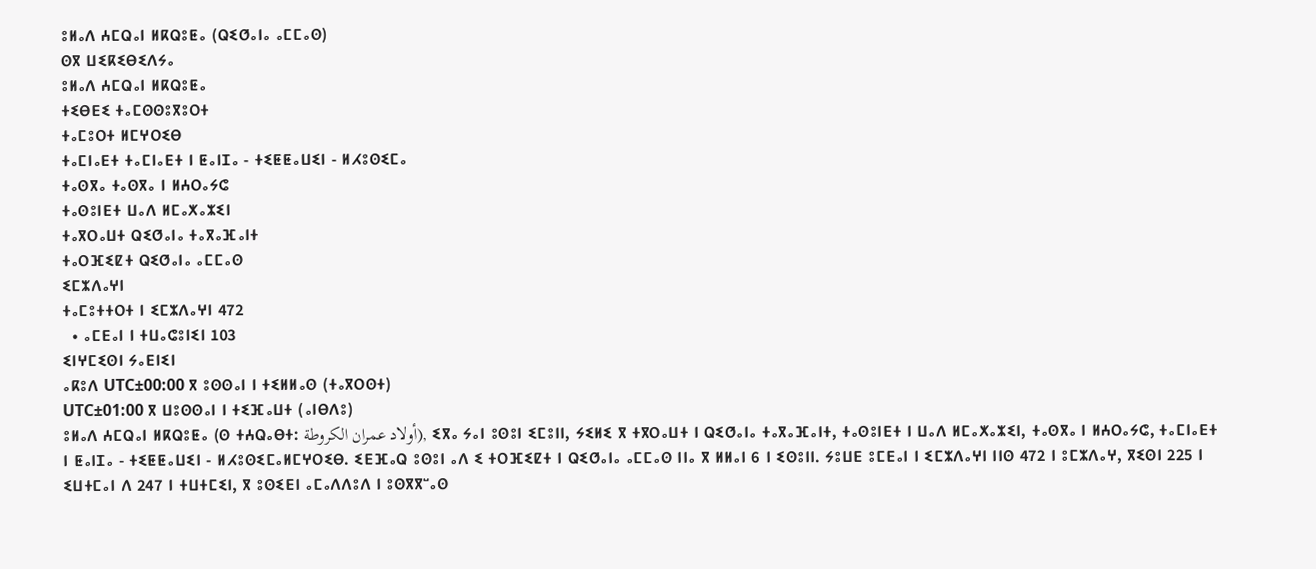ⵓⵍⴰⴷ ⵄⵎⵕⴰⵏ ⵍⴽⵕⵓⵟⴰ (ⵕⵉⵚⴰⵏⴰ ⴰⵎⵎⴰⵙ)
ⵙⴳ ⵡⵉⴽⵉⴱⵉⴷⵢⴰ
ⵓⵍⴰⴷ ⵄⵎⵕⴰⵏ ⵍⴽⵕⵓⵟⴰ
ⵜⵉⴱⴹⵉ ⵜⴰⵎⵙⵙⵓⴳⵓⵔⵜ
ⵜⴰⵎⵓⵔⵜ ⵍⵎⵖⵔⵉⴱ
ⵜⴰⵎⵏⴰⴹⵜ ⵜⴰⵎⵏⴰⴹⵜ ⵏ ⵟⴰⵏⵊⴰ - ⵜⵉⵟⵟⴰⵡⵉⵏ - ⵍⵃⵓⵙⵉⵎⴰ
ⵜⴰⵙⴳⴰ ⵜⴰⵙⴳⴰ ⵏ ⵍⵄⵔⴰⵢⵛ
ⵜⴰⵙⵓⵏⴹⵜ ⵡⴰⴷ ⵍⵎⴰⵅⴰⵣⵉⵏ
ⵜⴰⴳⵔⴰⵡⵜ ⵕⵉⵚⴰⵏⴰ ⵜⴰⴳⴰⴼⴰⵏⵜ
ⵜⴰⵔⴼⵉⵇⵜ ⵕⵉⵚⴰⵏⴰ ⴰⵎⵎⴰⵙ
ⵉⵎⵣⴷⴰⵖⵏ
ⵜⴰⵎⵓⵜⵜⵔⵜ ⵏ ⵉⵎⵣⴷⴰⵖⵏ 472
  • ⴰⵎⴹⴰⵏ ⵏ ⵜⵡⴰⵛⵓⵏⵉⵏ 103
ⵉⵏⵖⵎⵉⵙⵏ ⵢⴰⴹⵏⵉⵏ
ⴰⴽⵓⴷ UTC±00:00 ⴳ ⵓⵙⵙⴰⵏ ⵏ ⵜⵉⵍⵍⴰⵙ (ⵜⴰⴳⵔⵙⵜ)
UTC±01:00 ⴳ ⵡⵓⵙⵙⴰⵏ ⵏ ⵜⵉⴼⴰⵡⵜ (ⴰⵏⴱⴷⵓ)
ⵓⵍⴰⴷ ⵄⵎⵕⴰⵏ ⵍⴽⵕⵓⵟⴰ (ⵙ ⵜⵄⵕⴰⴱⵜ: أولاد عمران الكروطة), ⵉⴳⴰ ⵢⴰⵏ ⵓⵙⵓⵏ ⵉⵎⵓⵏⵏ, ⵢⵉⵍⵉ ⴳ ⵜⴳⵔⴰⵡⵜ ⵏ ⵕⵉⵚⴰⵏⴰ ⵜⴰⴳⴰⴼⴰⵏⵜ, ⵜⴰⵙⵓⵏⴹⵜ ⵏ ⵡⴰⴷ ⵍⵎⴰⵅⴰⵣⵉⵏ, ⵜⴰⵙⴳⴰ ⵏ ⵍⵄⵔⴰⵢⵛ, ⵜⴰⵎⵏⴰⴹⵜ ⵏ ⵟⴰⵏⵊⴰ - ⵜⵉⵟⵟⴰⵡⵉⵏ - ⵍⵃⵓⵙⵉⵎⴰⵍⵎⵖⵔⵉⴱ. ⵉⴹⴼⴰⵕ ⵓⵙⵓⵏ ⴰⴷ ⵉ ⵜⵔⴼⵉⵇⵜ ⵏ ⵕⵉⵚⴰⵏⴰ ⴰⵎⵎⴰⵙ ⵏⵏⴰ ⴳ ⵍⵍⴰⵏ 6 ⵏ ⵉⵙⵓⵏⵏ. ⵢⵓⵡⴹ ⵓⵎⴹⴰⵏ ⵏ ⵉⵎⵣⴷⴰⵖⵏ ⵏⵏⵙ 472 ⵏ ⵓⵎⵣⴷⴰⵖ, ⴳⵉⵙⵏ 225 ⵏ ⵉⵡⵜⵎⴰⵏ ⴷ 247 ⵏ ⵜⵡⵜⵎⵉⵏ, ⴳ ⵓⵙⵉⴹⵏ ⴰⵎⴰⴷⴷⵓⴷ ⵏ ⵓⵙⴳⴳⵯⴰⵙ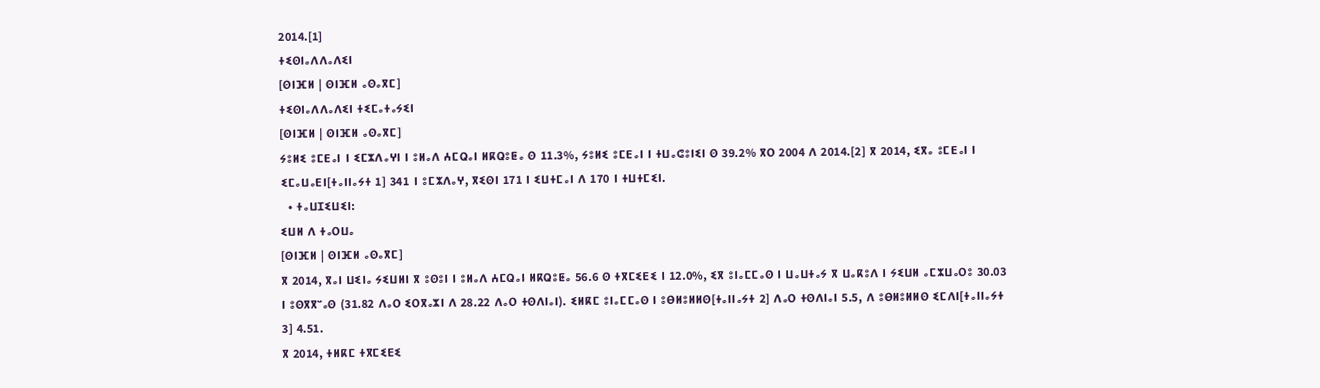2014.[1]
ⵜⵉⵙⵏⴰⴷⴷⴰⴷⵉⵏ
[ⵙⵏⴼⵍ | ⵙⵏⴼⵍ ⴰⵙⴰⴳⵎ]
ⵜⵉⵙⵏⴰⴷⴷⴰⴷⵉⵏ ⵜⵉⵎⴰⵜⴰⵢⵉⵏ
[ⵙⵏⴼⵍ | ⵙⵏⴼⵍ ⴰⵙⴰⴳⵎ]
ⵢⵓⵍⵉ ⵓⵎⴹⴰⵏ ⵏ ⵉⵎⵣⴷⴰⵖⵏ ⵏ ⵓⵍⴰⴷ ⵄⵎⵕⴰⵏ ⵍⴽⵕⵓⵟⴰ ⵙ 11.3%, ⵢⵓⵍⵉ ⵓⵎⴹⴰⵏ ⵏ ⵜⵡⴰⵛⵓⵏⵉⵏ ⵙ 39.2% ⴳⵔ 2004 ⴷ 2014.[2] ⴳ 2014, ⵉⴳⴰ ⵓⵎⴹⴰⵏ ⵏ ⵉⵎⴰⵡⴰⴹⵏ[ⵜⴰⵏⵏⴰⵢⵜ 1] 341 ⵏ ⵓⵎⵣⴷⴰⵖ, ⴳⵉⵙⵏ 171 ⵏ ⵉⵡⵜⵎⴰⵏ ⴷ 170 ⵏ ⵜⵡⵜⵎⵉⵏ.
  • ⵜⴰⵡⵊⵉⵡⵉⵏ:
ⵉⵡⵍ ⴷ ⵜⴰⵔⵡⴰ
[ⵙⵏⴼⵍ | ⵙⵏⴼⵍ ⴰⵙⴰⴳⵎ]
ⴳ 2014, ⴳⴰⵏ ⵡⵉⵏⴰ ⵢⵉⵡⵍⵏ ⴳ ⵓⵙⵓⵏ ⵏ ⵓⵍⴰⴷ ⵄⵎⵕⴰⵏ ⵍⴽⵕⵓⵟⴰ 56.6 ⵙ ⵜⴳⵎⵉⴹⵉ ⵏ 12.0%, ⵉⴳ ⵓⵏⴰⵎⵎⴰⵙ ⵏ ⵡⴰⵡⵜⴰⵢ ⴳ ⵡⴰⴽⵓⴷ ⵏ ⵢⵉⵡⵍ ⴰⵎⵣⵡⴰⵔⵓ 30.03 ⵏ ⵓⵙⴳⴳⵯⴰⵙ (31.82 ⴷⴰⵔ ⵉⵔⴳⴰⵣⵏ ⴷ 28.22 ⴷⴰⵔ ⵜⵙⴷⵏⴰⵏ). ⵉⵍⴽⵎ ⵓⵏⴰⵎⵎⴰⵙ ⵏ ⵓⴱⵍⵓⵍⵍⵙ[ⵜⴰⵏⵏⴰⵢⵜ 2] ⴷⴰⵔ ⵜⵙⴷⵏⴰⵏ 5.5, ⴷ ⵓⴱⵍⵓⵍⵍⵙ ⵉⵎⴷⵏ[ⵜⴰⵏⵏⴰⵢⵜ 3] 4.51.
ⴳ 2014, ⵜⵍⴽⵎ ⵜⴳⵎⵉⴹⵉ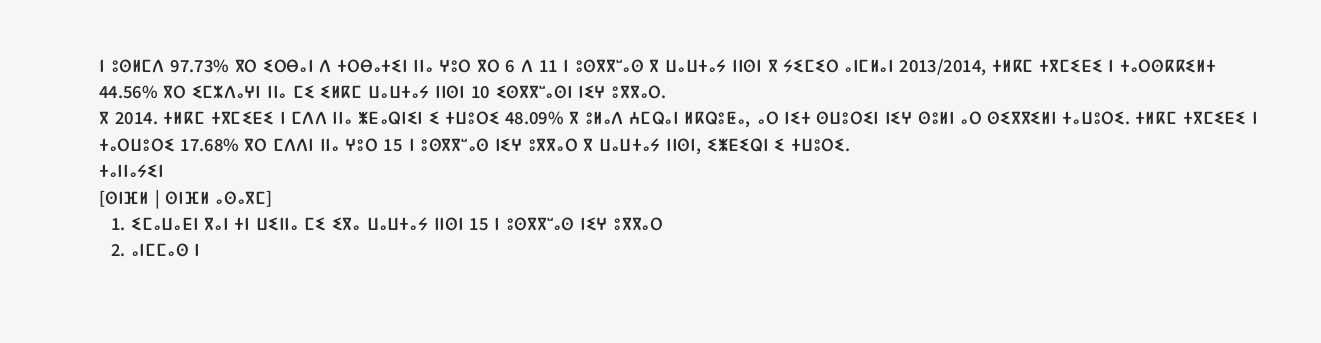ⵏ ⵓⵙⵍⵎⴷ 97.73% ⴳⵔ ⵉⵔⴱⴰⵏ ⴷ ⵜⵔⴱⴰⵜⵉⵏ ⵏⵏⴰ ⵖⵓⵔ ⴳⵔ 6 ⴷ 11 ⵏ ⵓⵙⴳⴳⵯⴰⵙ ⴳ ⵡⴰⵡⵜⴰⵢ ⵏⵏⵙⵏ ⴳ ⵢⵉⵎⵉⵔ ⴰⵏⵎⵍⴰⵏ 2013/2014, ⵜⵍⴽⵎ ⵜⴳⵎⵉⴹⵉ ⵏ ⵜⴰⵔⵙⴽⴽⵉⵍⵜ 44.56% ⴳⵔ ⵉⵎⵣⴷⴰⵖⵏ ⵏⵏⴰ ⵎⵉ ⵉⵍⴽⵎ ⵡⴰⵡⵜⴰⵢ ⵏⵏⵙⵏ 10 ⵉⵙⴳⴳⵯⴰⵙⵏ ⵏⵉⵖ ⵓⴳⴳⴰⵔ.
ⴳ 2014. ⵜⵍⴽⵎ ⵜⴳⵎⵉⴹⵉ ⵏ ⵎⴷⴷ ⵏⵏⴰ ⵥⴹⴰⵕⵏⵉⵏ ⵉ ⵜⵡⵓⵔⵉ 48.09% ⴳ ⵓⵍⴰⴷ ⵄⵎⵕⴰⵏ ⵍⴽⵕⵓⵟⴰ, ⴰⵔ ⵏⵉⵜ ⵙⵡⵓⵔⵉⵏ ⵏⵉⵖ ⵙⵓⵍⵏ ⴰⵔ ⵙⵉⴳⴳⵉⵍⵏ ⵜⴰⵡⵓⵔⵉ. ⵜⵍⴽⵎ ⵜⴳⵎⵉⴹⵉ ⵏ ⵜⴰⵔⵡⵓⵔⵉ 17.68% ⴳⵔ ⵎⴷⴷⵏ ⵏⵏⴰ ⵖⵓⵔ 15 ⵏ ⵓⵙⴳⴳⵯⴰⵙ ⵏⵉⵖ ⵓⴳⴳⴰⵔ ⴳ ⵡⴰⵡⵜⴰⵢ ⵏⵏⵙⵏ, ⵉⵥⴹⵉⵕⵏ ⵉ ⵜⵡⵓⵔⵉ.
ⵜⴰⵏⵏⴰⵢⵉⵏ
[ⵙⵏⴼⵍ | ⵙⵏⴼⵍ ⴰⵙⴰⴳⵎ]
  1. ⵉⵎⴰⵡⴰⴹⵏ ⴳⴰⵏ ⵜⵏ ⵡⵉⵏⵏⴰ ⵎⵉ ⵉⴳⴰ ⵡⴰⵡⵜⴰⵢ ⵏⵏⵙⵏ 15 ⵏ ⵓⵙⴳⴳⵯⴰⵙ ⵏⵉⵖ ⵓⴳⴳⴰⵔ
  2. ⴰⵏⵎⵎⴰⵙ ⵏ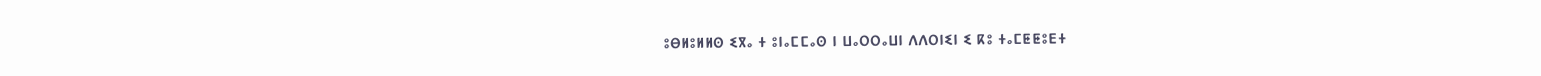ⵓⴱⵍⵓⵍⵍⵙ ⵉⴳⴰ ⵜ ⵓⵏⴰⵎⵎⴰⵙ ⵏ ⵡⴰⵔⵔⴰⵡⵏ ⴷⴷⵔⵏⵉⵏ ⵉ ⴽⵓ ⵜⴰⵎⵟⵟⵓⴹⵜ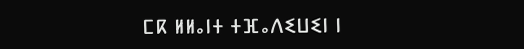ⵎⴽ ⵍⵍⴰⵏⵜ ⵜⴼⴰⴷⵉⵡⵉⵏ ⵏ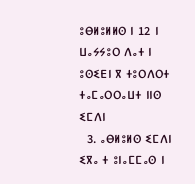ⵓⴱⵍⵓⵍⵍⵙ ⵏ 12 ⵏ ⵡⴰⵢⵢⵓⵔ ⴷⴰⵜ ⵏ ⵓⵙⵉⴹⵏ ⴳ ⵜⵓⵔⴷⵔⵜ ⵜⴰⵎⴰⵔⵔⴰⵡⵜ ⵏⵏⵙ ⵉⵎⴷⵏ
  3. ⴰⴱⵍⵓⵍⵙ ⵉⵎⴷⵏ ⵉⴳⴰ ⵜ ⵓⵏⴰⵎⵎⴰⵙ ⵏ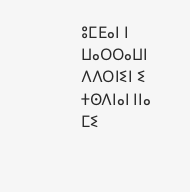ⵓⵎⴹⴰⵏ ⵏ ⵡⴰⵔⵔⴰⵡⵏ ⴷⴷⵔⵏⵉⵏ ⵉ ⵜⵙⴷⵏⴰⵏ ⵏⵏⴰ ⵎⵉ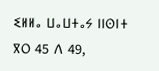ⵉⵍⵍⴰ ⵡⴰⵡⵜⴰⵢ ⵏⵏⵙⵏⵜ ⴳⵔ 45 ⴷ 49,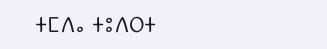ⵜⵎⴷⴰ ⵜⵓⴷⵔⵜ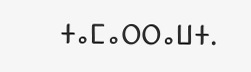ⵜⴰⵎⴰⵔⵔⴰⵡⵜ.